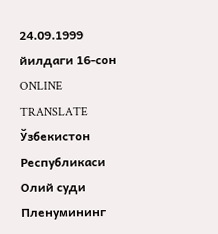24.09.1999 йилдаги 16-сон
ONLINE TRANSLATE
Ўзбекистон Республикаси Олий суди Пленумининг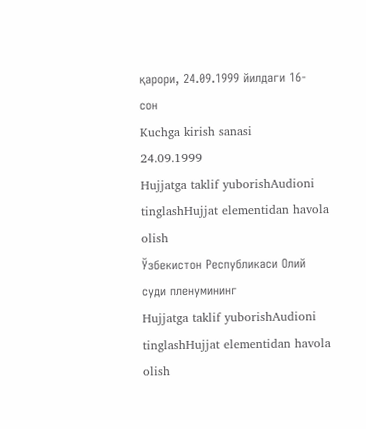қарори, 24.09.1999 йилдаги 16-сон
Kuchga kirish sanasi
24.09.1999
Hujjatga taklif yuborishAudioni tinglashHujjat elementidan havola olish
Ўзбекистон Республикаси Олий суди пленумининг
Hujjatga taklif yuborishAudioni tinglashHujjat elementidan havola olish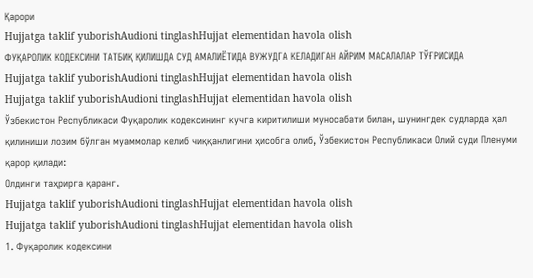Қарори
Hujjatga taklif yuborishAudioni tinglashHujjat elementidan havola olish
ФУҚАРОЛИК КОДЕКСИНИ ТАТБИҚ ҚИЛИШДА СУД АМАЛИЁТИДА ВУЖУДГА КЕЛАДИГАН АЙРИМ МАСАЛАЛАР ТЎҒРИСИДА
Hujjatga taklif yuborishAudioni tinglashHujjat elementidan havola olish
Hujjatga taklif yuborishAudioni tinglashHujjat elementidan havola olish
Ўзбекистон Республикаси Фуқаролик кодексининг кучга киритилиши муносабати билан, шунингдек судларда ҳал қилиниши лозим бўлган муаммолар келиб чиққанлигини ҳисобга олиб, Ўзбекистон Республикаси Олий суди Пленуми қарор қилади:
Олдинги таҳрирга қаранг.
Hujjatga taklif yuborishAudioni tinglashHujjat elementidan havola olish
Hujjatga taklif yuborishAudioni tinglashHujjat elementidan havola olish
1. Фуқаролик кодексини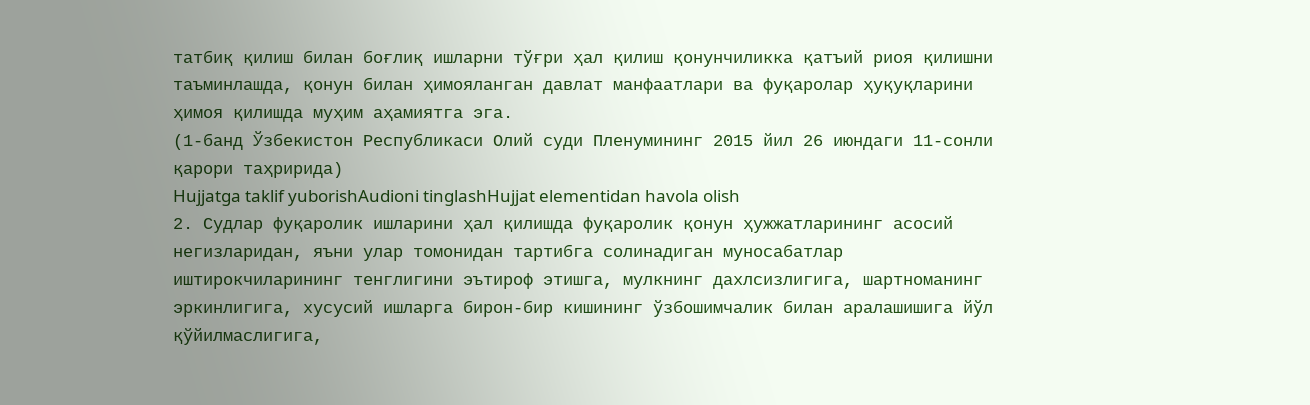татбиқ қилиш билан боғлиқ ишларни тўғри ҳал қилиш қонунчиликка қатъий риоя қилишни таъминлашда, қонун билан ҳимояланган давлат манфаатлари ва фуқаролар ҳуқуқларини ҳимоя қилишда муҳим аҳамиятга эга.
(1-банд Ўзбекистон Республикаси Олий суди Пленумининг 2015 йил 26 июндаги 11-сонли қарори таҳририда)
Hujjatga taklif yuborishAudioni tinglashHujjat elementidan havola olish
2. Судлар фуқаролик ишларини ҳал қилишда фуқаролик қонун ҳужжатларининг асосий негизларидан, яъни улар томонидан тартибга солинадиган муносабатлар иштирокчиларининг тенглигини эътироф этишга, мулкнинг дахлсизлигига, шартноманинг эркинлигига, хусусий ишларга бирон-бир кишининг ўзбошимчалик билан аралашишига йўл қўйилмаслигига,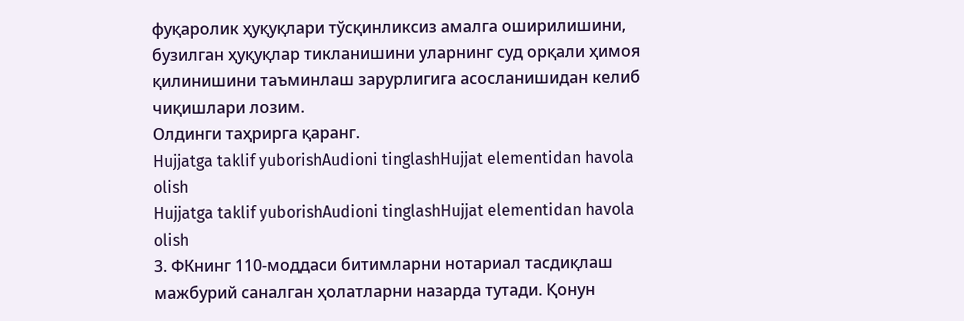фуқаролик ҳуқуқлари тўсқинликсиз амалга оширилишини, бузилган ҳуқуқлар тикланишини уларнинг суд орқали ҳимоя қилинишини таъминлаш зарурлигига асосланишидан келиб чиқишлари лозим.
Олдинги таҳрирга қаранг.
Hujjatga taklif yuborishAudioni tinglashHujjat elementidan havola olish
Hujjatga taklif yuborishAudioni tinglashHujjat elementidan havola olish
3. ФКнинг 110-моддаси битимларни нотариал тасдиқлаш мажбурий саналган ҳолатларни назарда тутади. Қонун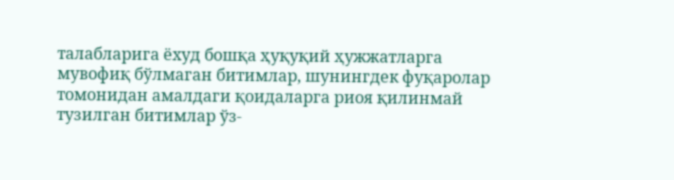талабларига ёхуд бошқа ҳуқуқий ҳужжатларга мувофиқ бўлмаган битимлар, шунингдек фуқаролар томонидан амалдаги қоидаларга риоя қилинмай тузилган битимлар ўз-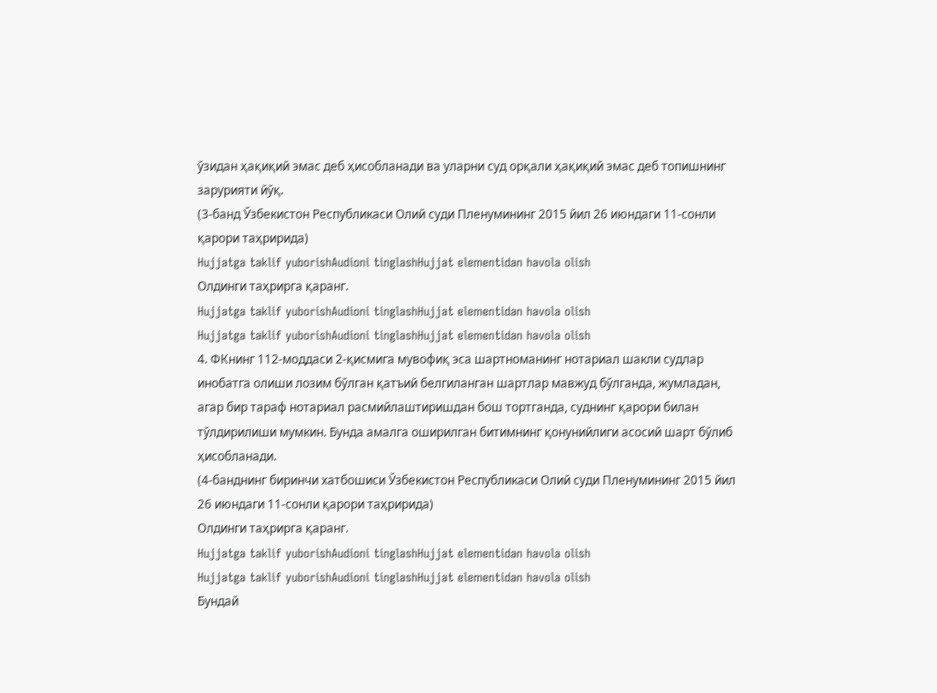ўзидан ҳақиқий эмас деб ҳисобланади ва уларни суд орқали ҳақиқий эмас деб топишнинг зарурияти йўқ.
(3-банд Ўзбекистон Республикаси Олий суди Пленумининг 2015 йил 26 июндаги 11-сонли қарори таҳририда)
Hujjatga taklif yuborishAudioni tinglashHujjat elementidan havola olish
Олдинги таҳрирга қаранг.
Hujjatga taklif yuborishAudioni tinglashHujjat elementidan havola olish
Hujjatga taklif yuborishAudioni tinglashHujjat elementidan havola olish
4. ФКнинг 112-моддаси 2-қисмига мувофиқ эса шартноманинг нотариал шакли судлар инобатга олиши лозим бўлган қатъий белгиланган шартлар мавжуд бўлганда, жумладан, агар бир тараф нотариал расмийлаштиришдан бош тортганда, суднинг қарори билан тўлдирилиши мумкин. Бунда амалга оширилган битимнинг қонунийлиги асосий шарт бўлиб ҳисобланади.
(4-банднинг биринчи хатбошиси Ўзбекистон Республикаси Олий суди Пленумининг 2015 йил 26 июндаги 11-сонли қарори таҳририда)
Олдинги таҳрирга қаранг.
Hujjatga taklif yuborishAudioni tinglashHujjat elementidan havola olish
Hujjatga taklif yuborishAudioni tinglashHujjat elementidan havola olish
Бундай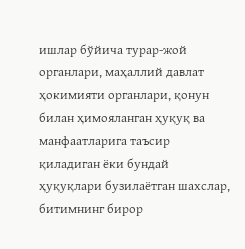ишлар бўйича турар-жой органлари, маҳаллий давлат ҳокимияти органлари, қонун билан ҳимояланган ҳуқуқ ва манфаатларига таъсир қиладиган ёки бундай ҳуқуқлари бузилаётган шахслар, битимнинг бирор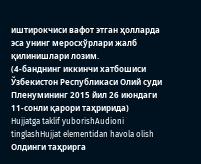иштирокчиси вафот этган ҳолларда эса унинг меросхўрлари жалб қилинишлари лозим.
(4-банднинг иккинчи хатбошиси Ўзбекистон Республикаси Олий суди Пленумининг 2015 йил 26 июндаги 11-сонли қарори таҳририда)
Hujjatga taklif yuborishAudioni tinglashHujjat elementidan havola olish
Олдинги таҳрирга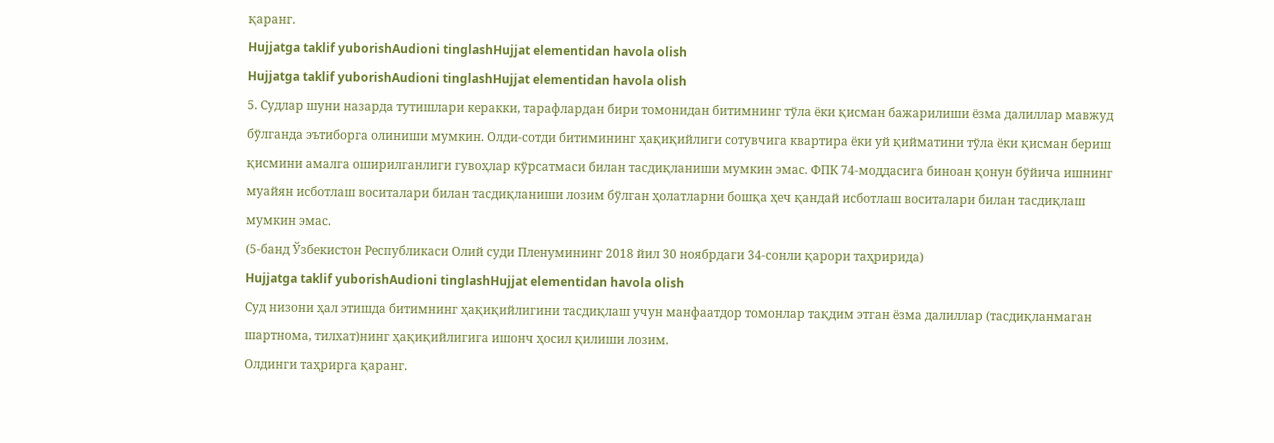қаранг.
Hujjatga taklif yuborishAudioni tinglashHujjat elementidan havola olish
Hujjatga taklif yuborishAudioni tinglashHujjat elementidan havola olish
5. Судлар шуни назарда тутишлари керакки, тарафлардан бири томонидан битимнинг тўла ёки қисман бажарилиши ёзма далиллар мавжуд бўлганда эътиборга олиниши мумкин. Олди-сотди битимининг ҳақиқийлиги сотувчига квартира ёки уй қийматини тўла ёки қисман бериш қисмини амалга оширилганлиги гувоҳлар кўрсатмаси билан тасдиқланиши мумкин эмас. ФПК 74-моддасига биноан қонун бўйича ишнинг муайян исботлаш воситалари билан тасдиқланиши лозим бўлган ҳолатларни бошқа ҳеч қандай исботлаш воситалари билан тасдиқлаш мумкин эмас.
(5-банд Ўзбекистон Республикаси Олий суди Пленумининг 2018 йил 30 ноябрдаги 34-сонли қарори таҳририда)
Hujjatga taklif yuborishAudioni tinglashHujjat elementidan havola olish
Суд низони ҳал этишда битимнинг ҳақиқийлигини тасдиқлаш учун манфаатдор томонлар тақдим этган ёзма далиллар (тасдиқланмаган шартнома, тилхат)нинг ҳақиқийлигига ишонч ҳосил қилиши лозим.
Олдинги таҳрирга қаранг.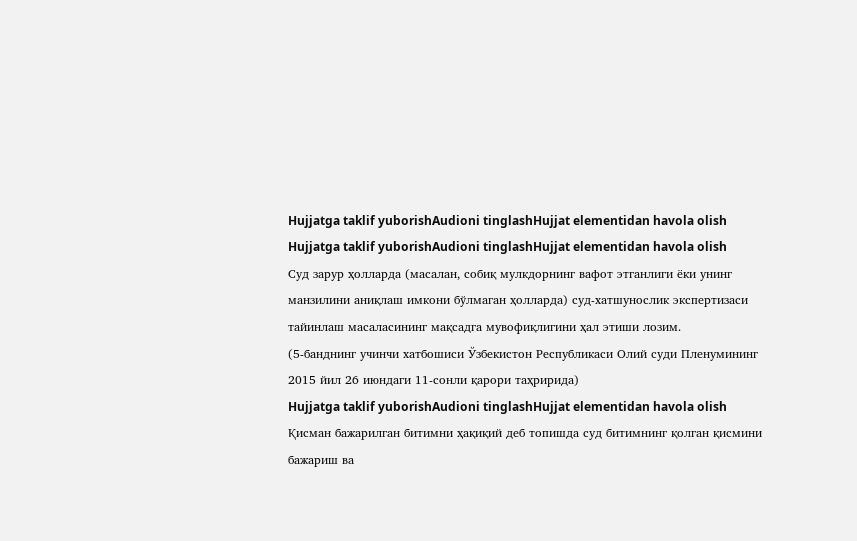Hujjatga taklif yuborishAudioni tinglashHujjat elementidan havola olish
Hujjatga taklif yuborishAudioni tinglashHujjat elementidan havola olish
Суд зарур ҳолларда (масалан, собиқ мулкдорнинг вафот этганлиги ёки унинг манзилини аниқлаш имкони бўлмаган ҳолларда) суд-хатшунослик экспертизаси тайинлаш масаласининг мақсадга мувофиқлигини ҳал этиши лозим.
(5-банднинг учинчи хатбошиси Ўзбекистон Республикаси Олий суди Пленумининг 2015 йил 26 июндаги 11-сонли қарори таҳририда)
Hujjatga taklif yuborishAudioni tinglashHujjat elementidan havola olish
Қисман бажарилган битимни ҳақиқий деб топишда суд битимнинг қолган қисмини бажариш ва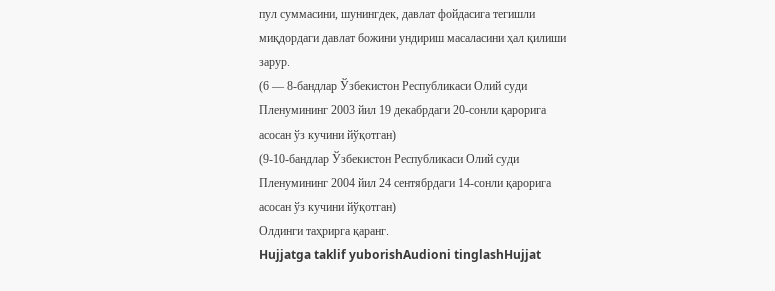пул суммасини, шунингдек, давлат фойдасига тегишли миқдордаги давлат божини ундириш масаласини ҳал қилиши зарур.
(6 — 8-бандлар Ўзбекистон Республикаси Олий суди Пленумининг 2003 йил 19 декабрдаги 20-сонли қарорига асосан ўз кучини йўқотган)
(9-10-бандлар Ўзбекистон Республикаси Олий суди Пленумининг 2004 йил 24 сентябрдаги 14-сонли қарорига асосан ўз кучини йўқотган)
Олдинги таҳрирга қаранг.
Hujjatga taklif yuborishAudioni tinglashHujjat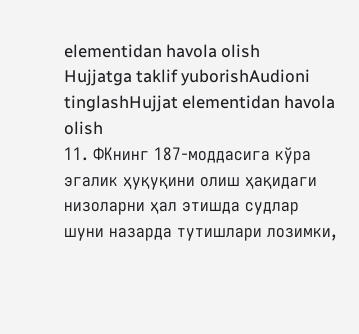elementidan havola olish
Hujjatga taklif yuborishAudioni tinglashHujjat elementidan havola olish
11. ФКнинг 187-моддасига кўра эгалик ҳуқуқини олиш ҳақидаги низоларни ҳал этишда судлар шуни назарда тутишлари лозимки,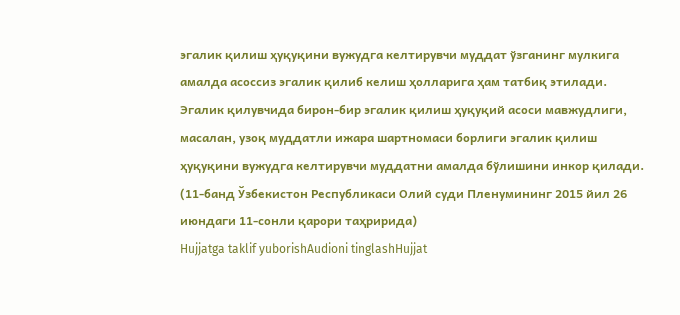эгалик қилиш ҳуқуқини вужудга келтирувчи муддат ўзганинг мулкига амалда асоссиз эгалик қилиб келиш ҳолларига ҳам татбиқ этилади. Эгалик қилувчида бирон-бир эгалик қилиш ҳуқуқий асоси мавжудлиги, масалан, узоқ муддатли ижара шартномаси борлиги эгалик қилиш ҳуқуқини вужудга келтирувчи муддатни амалда бўлишини инкор қилади.
(11-банд Ўзбекистон Республикаси Олий суди Пленумининг 2015 йил 26 июндаги 11-сонли қарори таҳририда)
Hujjatga taklif yuborishAudioni tinglashHujjat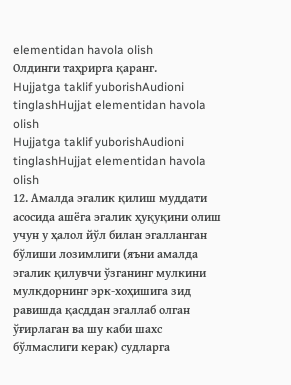elementidan havola olish
Олдинги таҳрирга қаранг.
Hujjatga taklif yuborishAudioni tinglashHujjat elementidan havola olish
Hujjatga taklif yuborishAudioni tinglashHujjat elementidan havola olish
12. Амалда эгалик қилиш муддати асосида ашёга эгалик ҳуқуқини олиш учун у ҳалол йўл билан эгалланган бўлиши лозимлиги (яъни амалда эгалик қилувчи ўзганинг мулкини мулкдорнинг эрк-хоҳишига зид равишда қасддан эгаллаб олган ўғирлаган ва шу каби шахс бўлмаслиги керак) судларга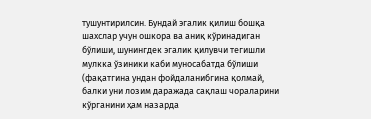тушунтирилсин. Бундай эгалик қилиш бошқа шахслар учун ошкора ва аниқ кўринадиган бўлиши, шунингдек эгалик қилувчи тегишли мулкка ўзиники каби муносабатда бўлиши (фақатгина ундан фойдаланибгина қолмай, балки уни лозим даражада сақлаш чораларини кўрганини ҳам назарда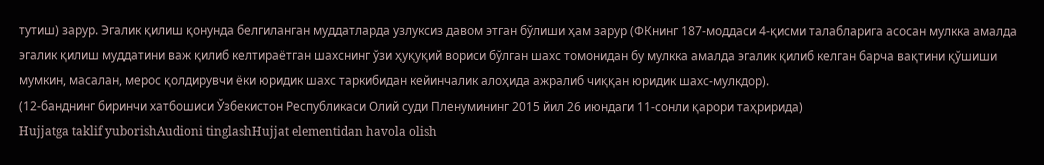тутиш) зарур. Эгалик қилиш қонунда белгиланган муддатларда узлуксиз давом этган бўлиши ҳам зарур (ФКнинг 187-моддаси 4-қисми талабларига асосан мулкка амалда эгалик қилиш муддатини важ қилиб келтираётган шахснинг ўзи ҳуқуқий вориси бўлган шахс томонидан бу мулкка амалда эгалик қилиб келган барча вақтини қўшиши мумкин, масалан, мерос қолдирувчи ёки юридик шахс таркибидан кейинчалик алоҳида ажралиб чиққан юридик шахс-мулкдор).
(12-банднинг биринчи хатбошиси Ўзбекистон Республикаси Олий суди Пленумининг 2015 йил 26 июндаги 11-сонли қарори таҳририда)
Hujjatga taklif yuborishAudioni tinglashHujjat elementidan havola olish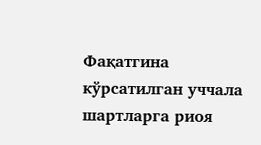Фақатгина кўрсатилган уччала шартларга риоя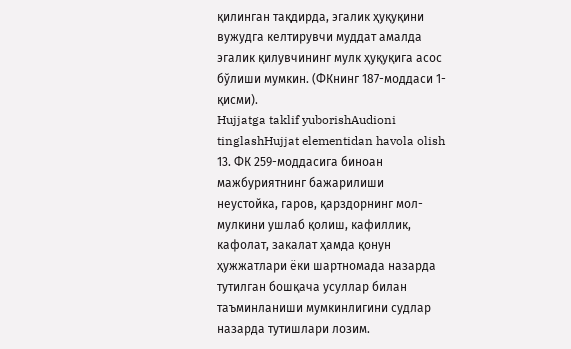қилинган тақдирда, эгалик ҳуқуқини вужудга келтирувчи муддат амалда эгалик қилувчининг мулк ҳуқуқига асос бўлиши мумкин. (ФКнинг 187-моддаси 1-қисми).
Hujjatga taklif yuborishAudioni tinglashHujjat elementidan havola olish
13. ФК 259-моддасига биноан мажбуриятнинг бажарилиши неустойка, гаров, қарздорнинг мол-мулкини ушлаб қолиш, кафиллик, кафолат, закалат ҳамда қонун ҳужжатлари ёки шартномада назарда тутилган бошқача усуллар билан таъминланиши мумкинлигини судлар назарда тутишлари лозим.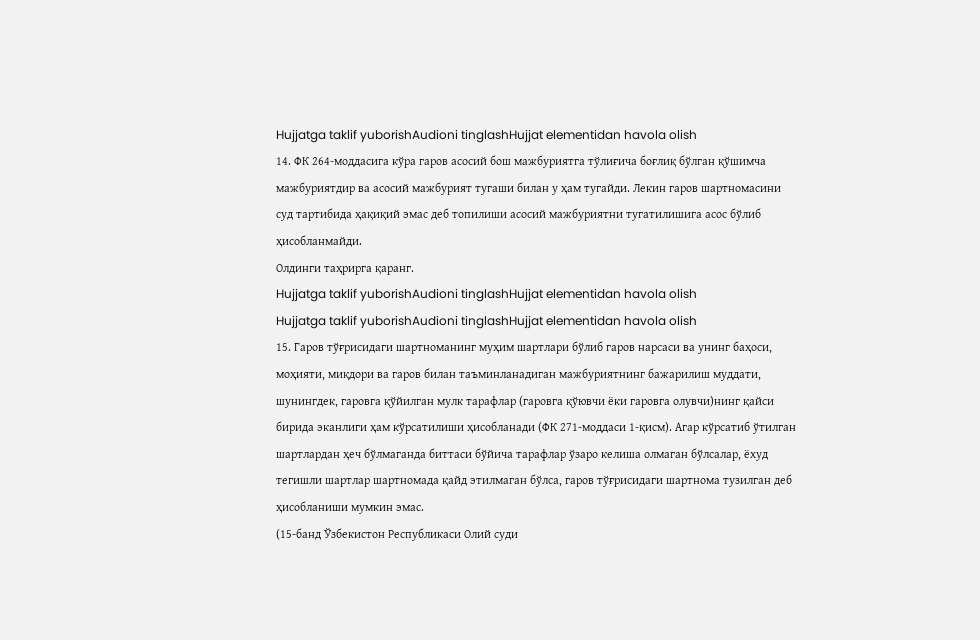Hujjatga taklif yuborishAudioni tinglashHujjat elementidan havola olish
14. ФК 264-моддасига кўра гаров асосий бош мажбуриятга тўлиғича боғлиқ бўлган қўшимча мажбуриятдир ва асосий мажбурият тугаши билан у ҳам тугайди. Лекин гаров шартномасини суд тартибида ҳақиқий эмас деб топилиши асосий мажбуриятни тугатилишига асос бўлиб ҳисобланмайди.
Олдинги таҳрирга қаранг.
Hujjatga taklif yuborishAudioni tinglashHujjat elementidan havola olish
Hujjatga taklif yuborishAudioni tinglashHujjat elementidan havola olish
15. Гаров тўғрисидаги шартноманинг муҳим шартлари бўлиб гаров нарсаси ва унинг баҳоси, моҳияти, миқдори ва гаров билан таъминланадиган мажбуриятнинг бажарилиш муддати, шунингдек, гаровга қўйилган мулк тарафлар (гаровга қўювчи ёки гаровга олувчи)нинг қайси бирида эканлиги ҳам кўрсатилиши ҳисобланади (ФК 271-моддаси 1-қисм). Агар кўрсатиб ўтилган шартлардан ҳеч бўлмаганда биттаси бўйича тарафлар ўзаро келиша олмаган бўлсалар, ёхуд тегишли шартлар шартномада қайд этилмаган бўлса, гаров тўғрисидаги шартнома тузилган деб ҳисобланиши мумкин эмас.
(15-банд Ўзбекистон Республикаси Олий суди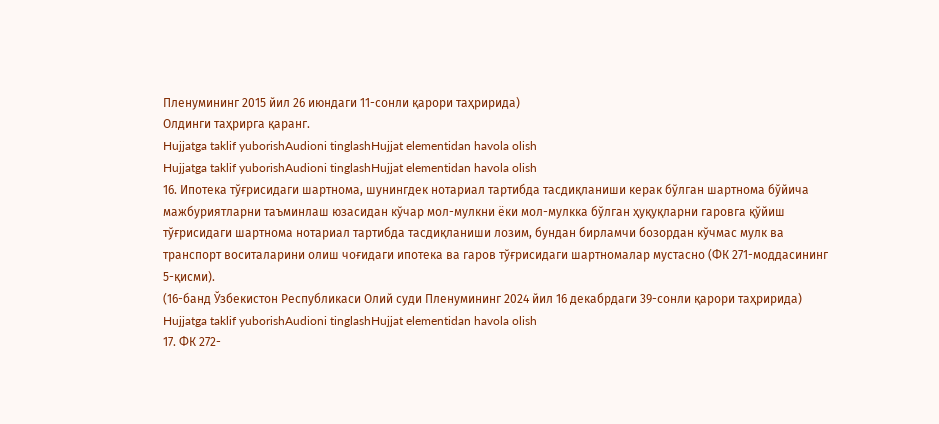Пленумининг 2015 йил 26 июндаги 11-сонли қарори таҳририда)
Олдинги таҳрирга қаранг.
Hujjatga taklif yuborishAudioni tinglashHujjat elementidan havola olish
Hujjatga taklif yuborishAudioni tinglashHujjat elementidan havola olish
16. Ипотека тўғрисидаги шартнома, шунингдек нотариал тартибда тасдиқланиши керак бўлган шартнома бўйича мажбуриятларни таъминлаш юзасидан кўчар мол-мулкни ёки мол-мулкка бўлган ҳуқуқларни гаровга қўйиш тўғрисидаги шартнома нотариал тартибда тасдиқланиши лозим, бундан бирламчи бозордан кўчмас мулк ва транспорт воситаларини олиш чоғидаги ипотека ва гаров тўғрисидаги шартномалар мустасно (ФК 271-моддасининг 5-қисми).
(16-банд Ўзбекистон Республикаси Олий суди Пленумининг 2024 йил 16 декабрдаги 39-сонли қарори таҳририда)
Hujjatga taklif yuborishAudioni tinglashHujjat elementidan havola olish
17. ФК 272-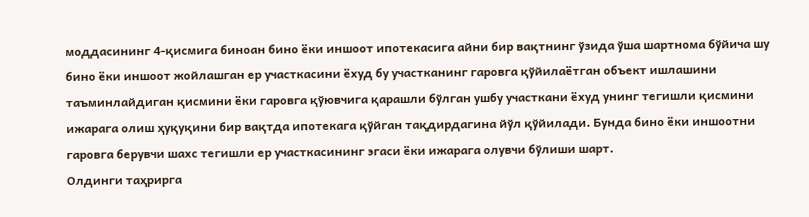моддасининг 4-қисмига биноан бино ёки иншоот ипотекасига айни бир вақтнинг ўзида ўша шартнома бўйича шу бино ёки иншоот жойлашган ер участкасини ёхуд бу участканинг гаровга қўйилаётган объект ишлашини таъминлайдиган қисмини ёки гаровга қўювчига қарашли бўлган ушбу участкани ёхуд унинг тегишли қисмини ижарага олиш ҳуқуқини бир вақтда ипотекага қўйган тақдирдагина йўл қўйилади. Бунда бино ёки иншоотни гаровга берувчи шахс тегишли ер участкасининг эгаси ёки ижарага олувчи бўлиши шарт.
Олдинги таҳрирга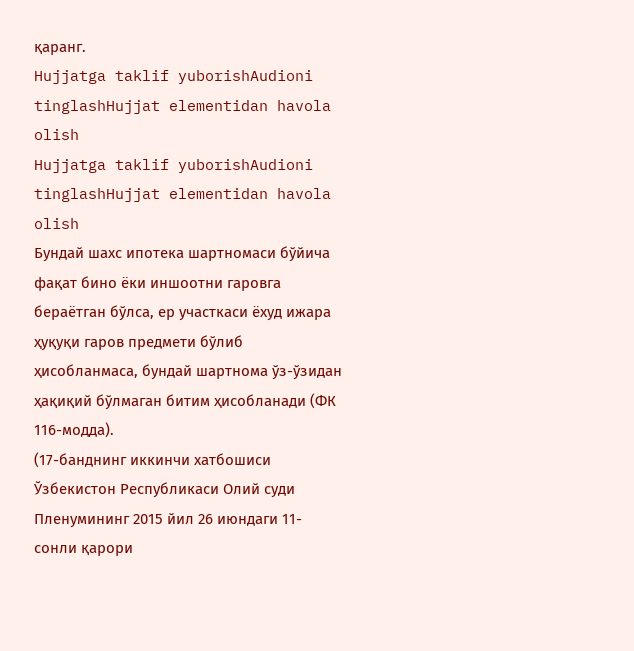қаранг.
Hujjatga taklif yuborishAudioni tinglashHujjat elementidan havola olish
Hujjatga taklif yuborishAudioni tinglashHujjat elementidan havola olish
Бундай шахс ипотека шартномаси бўйича фақат бино ёки иншоотни гаровга бераётган бўлса, ер участкаси ёхуд ижара ҳуқуқи гаров предмети бўлиб ҳисобланмаса, бундай шартнома ўз-ўзидан ҳақиқий бўлмаган битим ҳисобланади (ФК 116-модда).
(17-банднинг иккинчи хатбошиси Ўзбекистон Республикаси Олий суди Пленумининг 2015 йил 26 июндаги 11-сонли қарори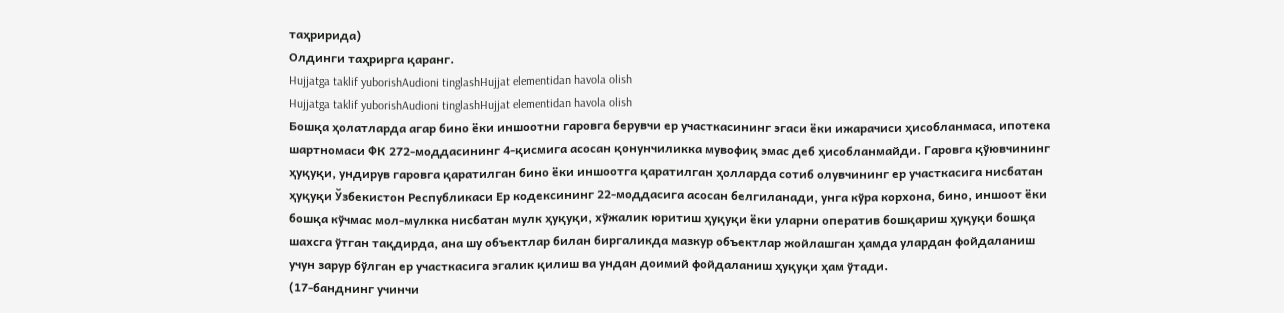таҳририда)
Олдинги таҳрирга қаранг.
Hujjatga taklif yuborishAudioni tinglashHujjat elementidan havola olish
Hujjatga taklif yuborishAudioni tinglashHujjat elementidan havola olish
Бошқа ҳолатларда агар бино ёки иншоотни гаровга берувчи ер участкасининг эгаси ёки ижарачиси ҳисобланмаса, ипотека шартномаси ФК 272-моддасининг 4-қисмига асосан қонунчиликка мувофиқ эмас деб ҳисобланмайди. Гаровга қўювчининг ҳуқуқи, ундирув гаровга қаратилган бино ёки иншоотга қаратилган ҳолларда сотиб олувчининг ер участкасига нисбатан ҳуқуқи Ўзбекистон Республикаси Ер кодексининг 22-моддасига асосан белгиланади, унга кўра корхона, бино, иншоот ёки бошқа кўчмас мол-мулкка нисбатан мулк ҳуқуқи, хўжалик юритиш ҳуқуқи ёки уларни оператив бошқариш ҳуқуқи бошқа шахсга ўтган тақдирда, ана шу объектлар билан биргаликда мазкур объектлар жойлашган ҳамда улардан фойдаланиш учун зарур бўлган ер участкасига эгалик қилиш ва ундан доимий фойдаланиш ҳуқуқи ҳам ўтади.
(17-банднинг учинчи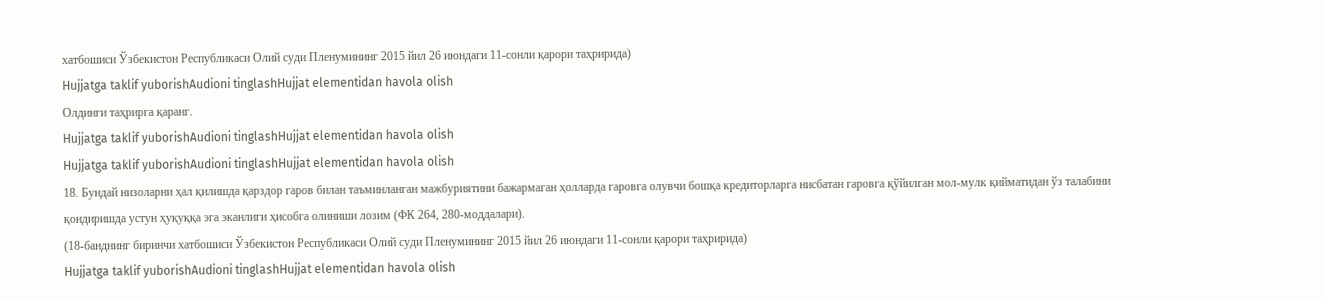хатбошиси Ўзбекистон Республикаси Олий суди Пленумининг 2015 йил 26 июндаги 11-сонли қарори таҳририда)
Hujjatga taklif yuborishAudioni tinglashHujjat elementidan havola olish
Олдинги таҳрирга қаранг.
Hujjatga taklif yuborishAudioni tinglashHujjat elementidan havola olish
Hujjatga taklif yuborishAudioni tinglashHujjat elementidan havola olish
18. Бундай низоларни ҳал қилишда қарздор гаров билан таъминланган мажбуриятини бажармаган ҳолларда гаровга олувчи бошқа кредиторларга нисбатан гаровга қўйилган мол-мулк қийматидан ўз талабини қондиришда устун ҳуқуққа эга эканлиги ҳисобга олиниши лозим (ФК 264, 280-моддалари).
(18-банднинг биринчи хатбошиси Ўзбекистон Республикаси Олий суди Пленумининг 2015 йил 26 июндаги 11-сонли қарори таҳририда)
Hujjatga taklif yuborishAudioni tinglashHujjat elementidan havola olish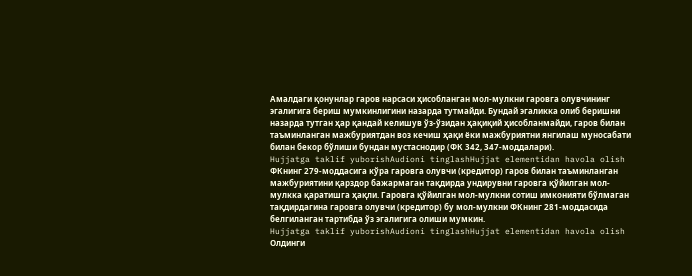Амалдаги қонунлар гаров нарсаси ҳисобланган мол-мулкни гаровга олувчининг эгалигига бериш мумкинлигини назарда тутмайди. Бундай эгаликка олиб беришни назарда тутган ҳар қандай келишув ўз-ўзидан ҳақиқий ҳисобланмайди, гаров билан таъминланган мажбуриятдан воз кечиш ҳақи ёки мажбуриятни янгилаш муносабати билан бекор бўлиши бундан мустаснодир (ФК 342, 347-моддалари).
Hujjatga taklif yuborishAudioni tinglashHujjat elementidan havola olish
ФКнинг 279-моддасига кўра гаровга олувчи (кредитор) гаров билан таъминланган мажбуриятини қарздор бажармаган тақдирда ундирувни гаровга қўйилган мол-мулкка қаратишга ҳақли. Гаровга қўйилган мол-мулкни сотиш имконияти бўлмаган тақдирдагина гаровга олувчи (кредитор) бу мол-мулкни ФКнинг 281-моддасида белгиланган тартибда ўз эгалигига олиши мумкин.
Hujjatga taklif yuborishAudioni tinglashHujjat elementidan havola olish
Олдинги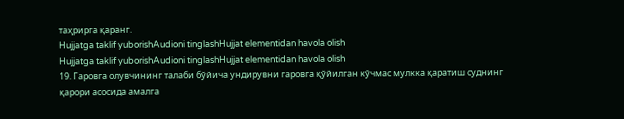таҳрирга қаранг.
Hujjatga taklif yuborishAudioni tinglashHujjat elementidan havola olish
Hujjatga taklif yuborishAudioni tinglashHujjat elementidan havola olish
19. Гаровга олувчининг талаби бўйича ундирувни гаровга қўйилган кўчмас мулкка қаратиш суднинг қарори асосида амалга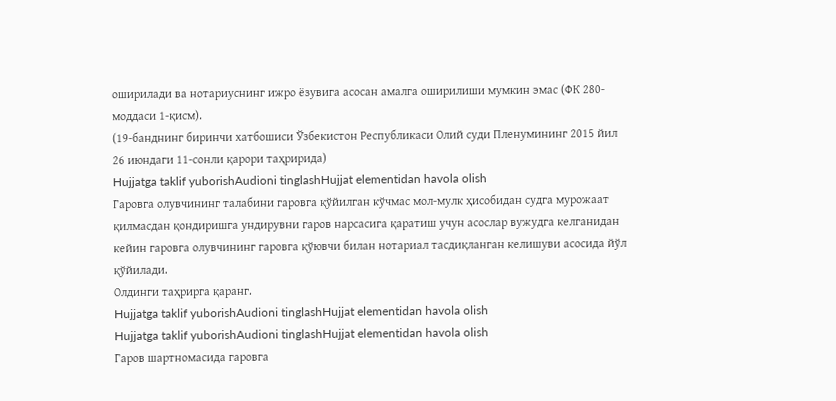оширилади ва нотариуснинг ижро ёзувига асосан амалга оширилиши мумкин эмас (ФК 280-моддаси 1-қисм).
(19-банднинг биринчи хатбошиси Ўзбекистон Республикаси Олий суди Пленумининг 2015 йил 26 июндаги 11-сонли қарори таҳририда)
Hujjatga taklif yuborishAudioni tinglashHujjat elementidan havola olish
Гаровга олувчининг талабини гаровга қўйилган кўчмас мол-мулк ҳисобидан судга мурожаат қилмасдан қондиришга ундирувни гаров нарсасига қаратиш учун асослар вужудга келганидан кейин гаровга олувчининг гаровга қўювчи билан нотариал тасдиқланган келишуви асосида йўл қўйилади.
Олдинги таҳрирга қаранг.
Hujjatga taklif yuborishAudioni tinglashHujjat elementidan havola olish
Hujjatga taklif yuborishAudioni tinglashHujjat elementidan havola olish
Гаров шартномасида гаровга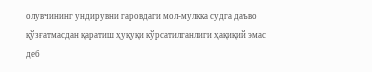олувчининг ундирувни гаровдаги мол-мулкка судга даъво қўзғатмасдан қаратиш ҳуқуқи кўрсатилганлиги ҳақиқий эмас деб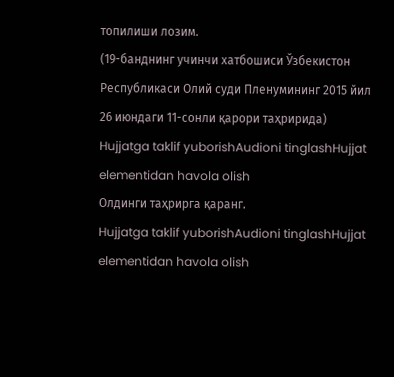топилиши лозим.
(19-банднинг учинчи хатбошиси Ўзбекистон Республикаси Олий суди Пленумининг 2015 йил 26 июндаги 11-сонли қарори таҳририда)
Hujjatga taklif yuborishAudioni tinglashHujjat elementidan havola olish
Олдинги таҳрирга қаранг.
Hujjatga taklif yuborishAudioni tinglashHujjat elementidan havola olish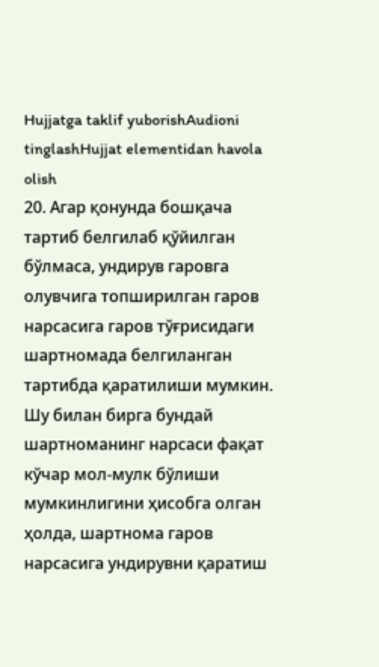Hujjatga taklif yuborishAudioni tinglashHujjat elementidan havola olish
20. Агар қонунда бошқача тартиб белгилаб қўйилган бўлмаса, ундирув гаровга олувчига топширилган гаров нарсасига гаров тўғрисидаги шартномада белгиланган тартибда қаратилиши мумкин. Шу билан бирга бундай шартноманинг нарсаси фақат кўчар мол-мулк бўлиши мумкинлигини ҳисобга олган ҳолда, шартнома гаров нарсасига ундирувни қаратиш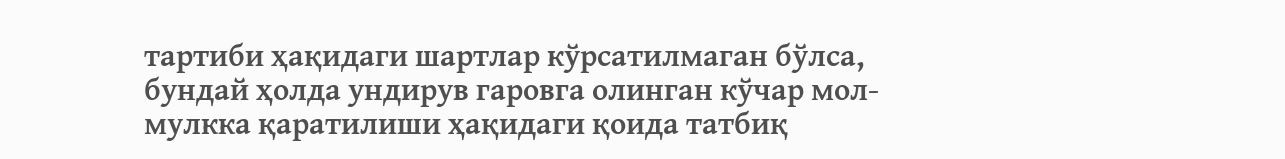тартиби ҳақидаги шартлар кўрсатилмаган бўлса, бундай ҳолда ундирув гаровга олинган кўчар мол-мулкка қаратилиши ҳақидаги қоида татбиқ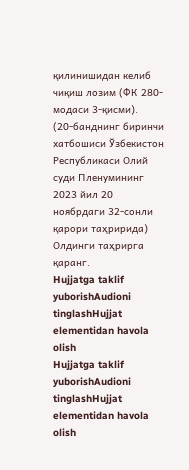қилинишидан келиб чиқиш лозим (ФК 280-модаси 3-қисми).
(20-банднинг биринчи хатбошиси Ўзбекистон Республикаси Олий суди Пленумининг 2023 йил 20 ноябрдаги 32-сонли қарори таҳририда)
Олдинги таҳрирга қаранг.
Hujjatga taklif yuborishAudioni tinglashHujjat elementidan havola olish
Hujjatga taklif yuborishAudioni tinglashHujjat elementidan havola olish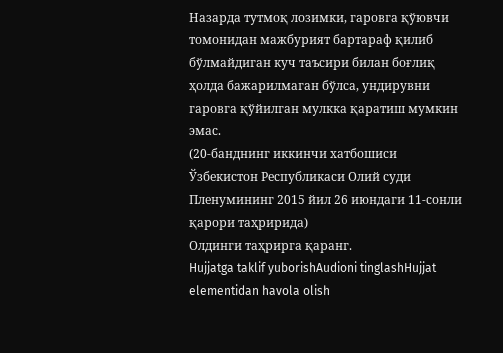Назарда тутмоқ лозимки, гаровга қўювчи томонидан мажбурият бартараф қилиб бўлмайдиган куч таъсири билан боғлиқ ҳолда бажарилмаган бўлса, ундирувни гаровга қўйилган мулкка қаратиш мумкин эмас.
(20-банднинг иккинчи хатбошиси Ўзбекистон Республикаси Олий суди Пленумининг 2015 йил 26 июндаги 11-сонли қарори таҳририда)
Олдинги таҳрирга қаранг.
Hujjatga taklif yuborishAudioni tinglashHujjat elementidan havola olish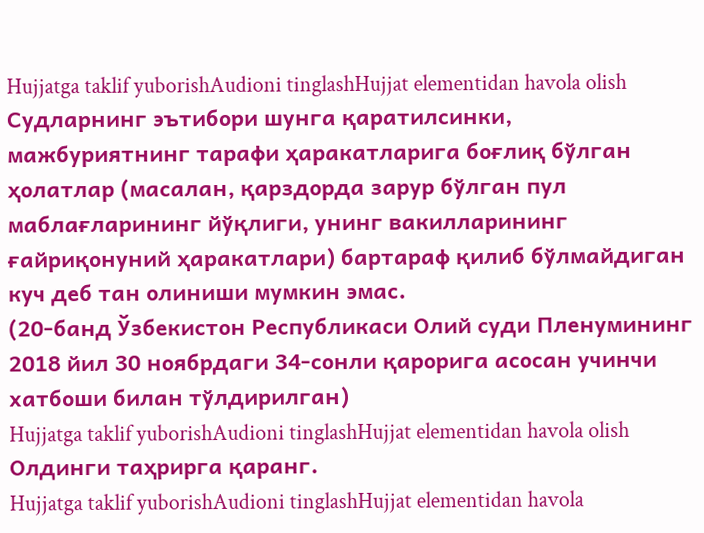Hujjatga taklif yuborishAudioni tinglashHujjat elementidan havola olish
Судларнинг эътибори шунга қаратилсинки, мажбуриятнинг тарафи ҳаракатларига боғлиқ бўлган ҳолатлар (масалан, қарздорда зарур бўлган пул маблағларининг йўқлиги, унинг вакилларининг ғайриқонуний ҳаракатлари) бартараф қилиб бўлмайдиган куч деб тан олиниши мумкин эмас.
(20-банд Ўзбекистон Республикаси Олий суди Пленумининг 2018 йил 30 ноябрдаги 34-сонли қарорига асосан учинчи хатбоши билан тўлдирилган)
Hujjatga taklif yuborishAudioni tinglashHujjat elementidan havola olish
Олдинги таҳрирга қаранг.
Hujjatga taklif yuborishAudioni tinglashHujjat elementidan havola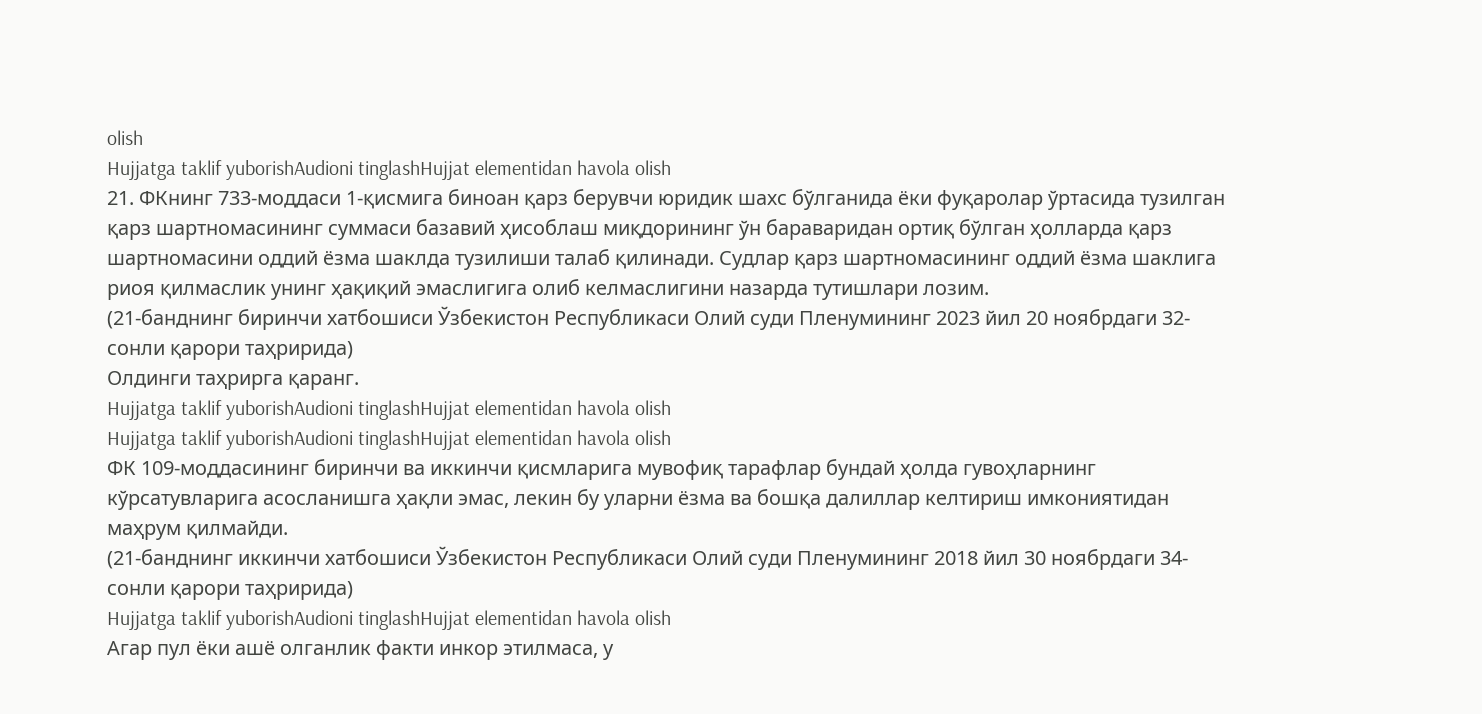olish
Hujjatga taklif yuborishAudioni tinglashHujjat elementidan havola olish
21. ФКнинг 733-моддаси 1-қисмига биноан қарз берувчи юридик шахс бўлганида ёки фуқаролар ўртасида тузилган қарз шартномасининг суммаси базавий ҳисоблаш миқдорининг ўн бараваридан ортиқ бўлган ҳолларда қарз шартномасини оддий ёзма шаклда тузилиши талаб қилинади. Судлар қарз шартномасининг оддий ёзма шаклига риоя қилмаслик унинг ҳақиқий эмаслигига олиб келмаслигини назарда тутишлари лозим.
(21-банднинг биринчи хатбошиси Ўзбекистон Республикаси Олий суди Пленумининг 2023 йил 20 ноябрдаги 32-сонли қарори таҳририда)
Олдинги таҳрирга қаранг.
Hujjatga taklif yuborishAudioni tinglashHujjat elementidan havola olish
Hujjatga taklif yuborishAudioni tinglashHujjat elementidan havola olish
ФК 109-моддасининг биринчи ва иккинчи қисмларига мувофиқ тарафлар бундай ҳолда гувоҳларнинг кўрсатувларига асосланишга ҳақли эмас, лекин бу уларни ёзма ва бошқа далиллар келтириш имкониятидан маҳрум қилмайди.
(21-банднинг иккинчи хатбошиси Ўзбекистон Республикаси Олий суди Пленумининг 2018 йил 30 ноябрдаги 34-сонли қарори таҳририда)
Hujjatga taklif yuborishAudioni tinglashHujjat elementidan havola olish
Агар пул ёки ашё олганлик факти инкор этилмаса, у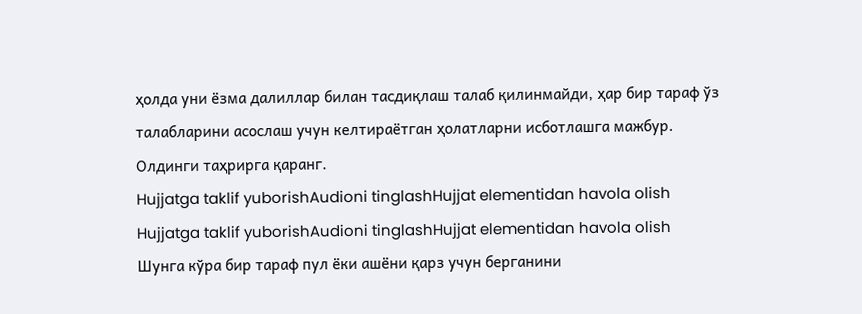ҳолда уни ёзма далиллар билан тасдиқлаш талаб қилинмайди, ҳар бир тараф ўз талабларини асослаш учун келтираётган ҳолатларни исботлашга мажбур.
Олдинги таҳрирга қаранг.
Hujjatga taklif yuborishAudioni tinglashHujjat elementidan havola olish
Hujjatga taklif yuborishAudioni tinglashHujjat elementidan havola olish
Шунга кўра бир тараф пул ёки ашёни қарз учун берганини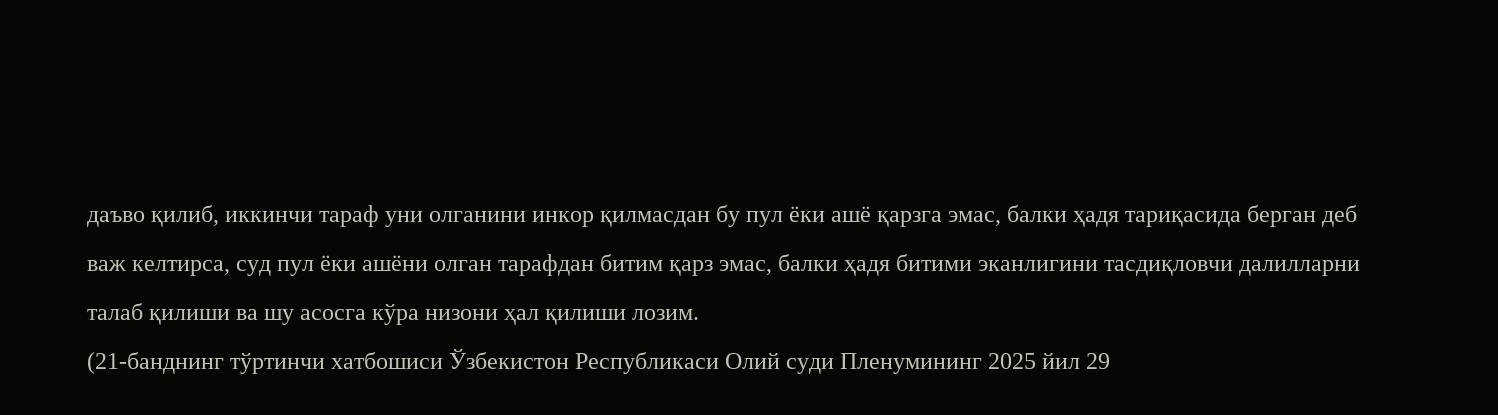даъво қилиб, иккинчи тараф уни олганини инкор қилмасдан бу пул ёки ашё қарзга эмас, балки ҳадя тариқасида берган деб важ келтирса, суд пул ёки ашёни олган тарафдан битим қарз эмас, балки ҳадя битими эканлигини тасдиқловчи далилларни талаб қилиши ва шу асосга кўра низони ҳал қилиши лозим.
(21-банднинг тўртинчи хатбошиси Ўзбекистон Республикаси Олий суди Пленумининг 2025 йил 29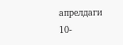апрелдаги 10-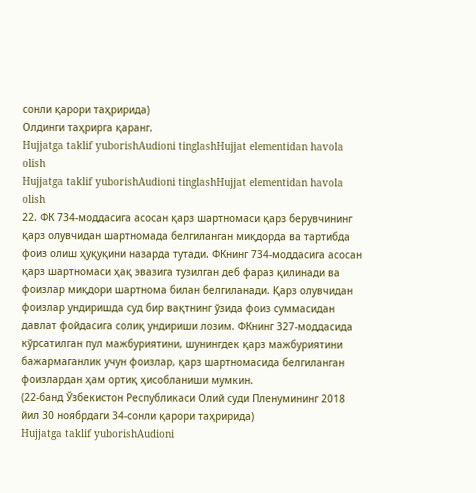сонли қарори таҳририда)
Олдинги таҳрирга қаранг.
Hujjatga taklif yuborishAudioni tinglashHujjat elementidan havola olish
Hujjatga taklif yuborishAudioni tinglashHujjat elementidan havola olish
22. ФК 734-моддасига асосан қарз шартномаси қарз берувчининг қарз олувчидан шартномада белгиланган миқдорда ва тартибда фоиз олиш ҳуқуқини назарда тутади. ФКнинг 734-моддасига асосан қарз шартномаси ҳақ эвазига тузилган деб фараз қилинади ва фоизлар миқдори шартнома билан белгиланади. Қарз олувчидан фоизлар ундиришда суд бир вақтнинг ўзида фоиз суммасидан давлат фойдасига солиқ ундириши лозим. ФКнинг 327-моддасида кўрсатилган пул мажбуриятини, шунингдек қарз мажбуриятини бажармаганлик учун фоизлар, қарз шартномасида белгиланган фоизлардан ҳам ортиқ ҳисобланиши мумкин.
(22-банд Ўзбекистон Республикаси Олий суди Пленумининг 2018 йил 30 ноябрдаги 34-сонли қарори таҳририда)
Hujjatga taklif yuborishAudioni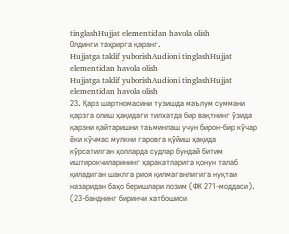tinglashHujjat elementidan havola olish
Олдинги таҳрирга қаранг.
Hujjatga taklif yuborishAudioni tinglashHujjat elementidan havola olish
Hujjatga taklif yuborishAudioni tinglashHujjat elementidan havola olish
23. Қарз шартномасини тузишда маълум суммани қарзга олиш ҳақидаги тилхатда бир вақтнинг ўзида қарзни қайтаришни таъминлаш учун бирон-бир кўчар ёки кўчмас мулкни гаровга қўйиш ҳақида кўрсатилган ҳолларда судлар бундай битим иштирокчиларининг ҳаракатларига қонун талаб қиладиган шаклга риоя қилмаганлигига нуқтаи назаридан баҳо беришлари лозим (ФК 271-моддаси).
(23-банднинг биринчи хатбошиси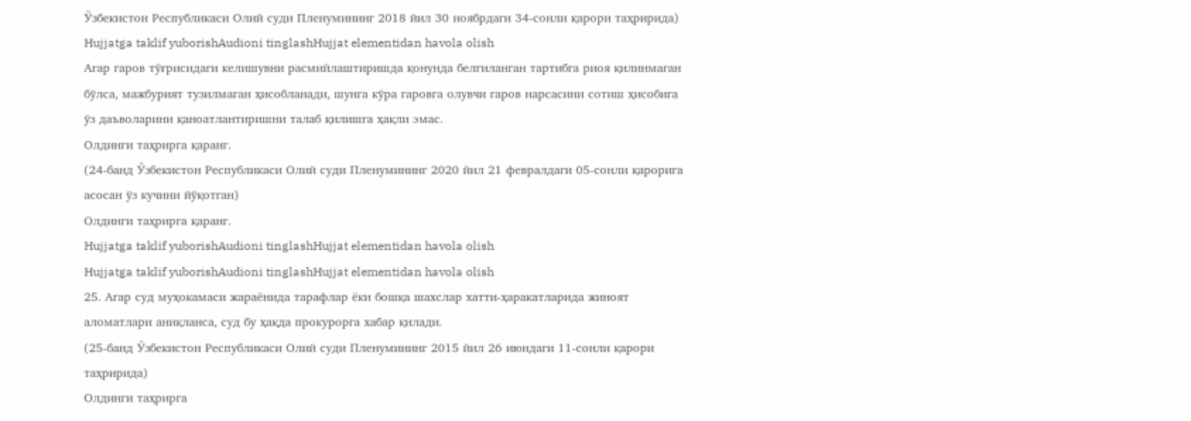Ўзбекистон Республикаси Олий суди Пленумининг 2018 йил 30 ноябрдаги 34-сонли қарори таҳририда)
Hujjatga taklif yuborishAudioni tinglashHujjat elementidan havola olish
Агар гаров тўғрисидаги келишувни расмийлаштиришда қонунда белгиланган тартибга риоя қилинмаган бўлса, мажбурият тузилмаган ҳисобланади, шунга кўра гаровга олувчи гаров нарсасини сотиш ҳисобига ўз даъволарини қаноатлантиришни талаб қилишга ҳақли эмас.
Олдинги таҳрирга қаранг.
(24-банд Ўзбекистон Республикаси Олий суди Пленумининг 2020 йил 21 февралдаги 05-сонли қарорига асосан ўз кучини йўқотган)
Олдинги таҳрирга қаранг.
Hujjatga taklif yuborishAudioni tinglashHujjat elementidan havola olish
Hujjatga taklif yuborishAudioni tinglashHujjat elementidan havola olish
25. Агар суд муҳокамаси жараёнида тарафлар ёки бошқа шахслар хатти-ҳаракатларида жиноят аломатлари аниқланса, суд бу ҳақда прокурорга хабар қилади.
(25-банд Ўзбекистон Республикаси Олий суди Пленумининг 2015 йил 26 июндаги 11-сонли қарори таҳририда)
Олдинги таҳрирга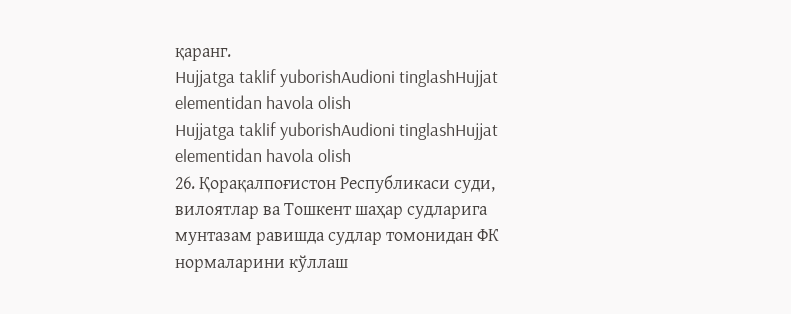қаранг.
Hujjatga taklif yuborishAudioni tinglashHujjat elementidan havola olish
Hujjatga taklif yuborishAudioni tinglashHujjat elementidan havola olish
26. Қорақалпоғистон Республикаси суди, вилоятлар ва Тошкент шаҳар судларига мунтазам равишда судлар томонидан ФК нормаларини кўллаш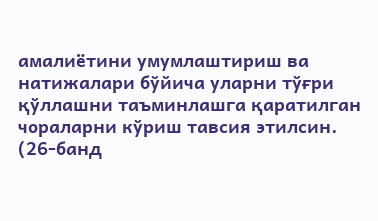амалиётини умумлаштириш ва натижалари бўйича уларни тўғри қўллашни таъминлашга қаратилган чораларни кўриш тавсия этилсин.
(26-банд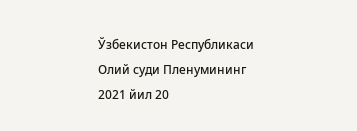Ўзбекистон Республикаси Олий суди Пленумининг 2021 йил 20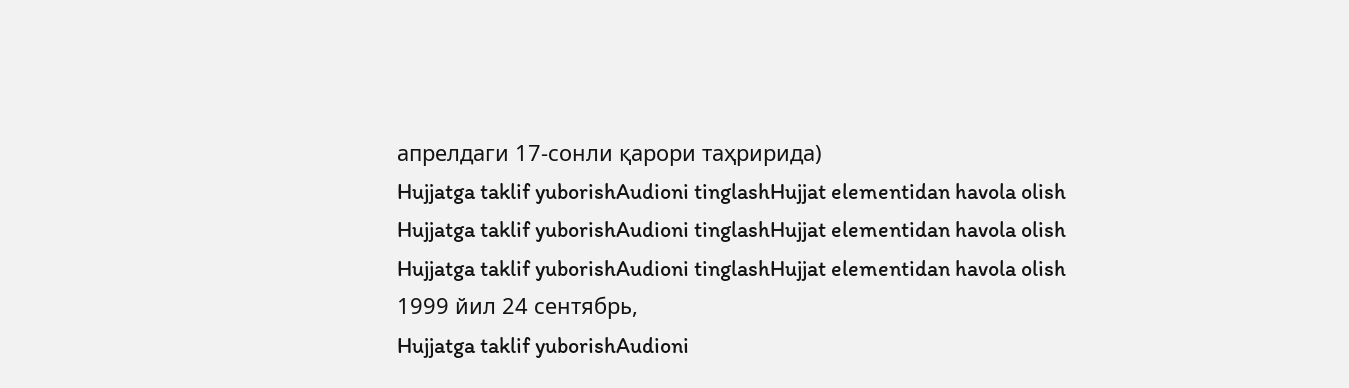апрелдаги 17-сонли қарори таҳририда)
Hujjatga taklif yuborishAudioni tinglashHujjat elementidan havola olish
Hujjatga taklif yuborishAudioni tinglashHujjat elementidan havola olish
Hujjatga taklif yuborishAudioni tinglashHujjat elementidan havola olish
1999 йил 24 сентябрь,
Hujjatga taklif yuborishAudioni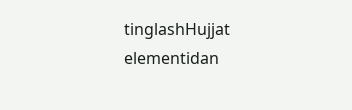tinglashHujjat elementidan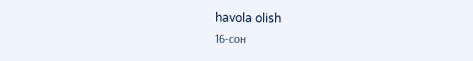havola olish
16-сон